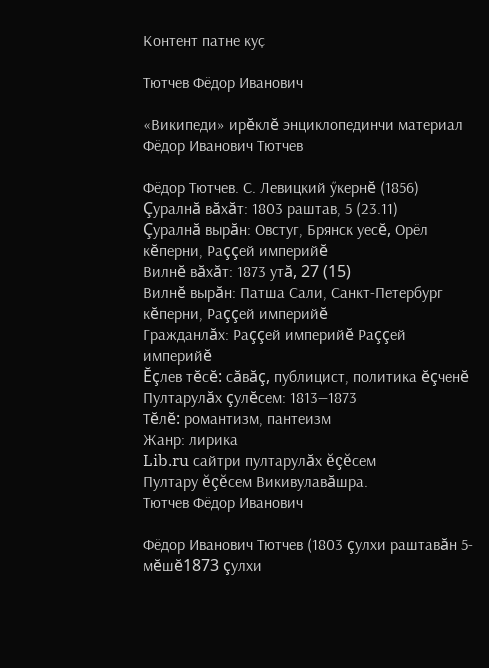Контент патне куҫ

Тютчев Фёдор Иванович

«Википеди» ирĕклĕ энциклопединчи материал
Фёдор Иванович Тютчев

Фёдор Тютчев. С. Левицкий ӳкернĕ (1856)
Çуралнă вăхăт: 1803 раштав, 5 (23.11)
Çуралнă вырăн: Овстуг, Брянск уесĕ, Орёл кĕперни, Раççей империйĕ
Вилнĕ вăхăт: 1873 утă, 27 (15)
Вилнĕ вырăн: Патша Сали, Санкт-Петербург кĕперни, Раççей империйĕ
Гражданлăх: Раççей империйĕ Раççей империйĕ
Ĕçлев тĕсĕ: сăвăç, публицист, политика ĕçченĕ
Пултарулăх çулĕсем: 1813—1873
Тĕлĕ: романтизм, пантеизм
Жанр: лирика
Lib.ru сайтри пултарулăх ĕçĕсем
Пултару ĕçĕсем Викивулавăшра.
Тютчев Фёдор Иванович

Фёдор Иванович Тютчев (1803 çулхи раштавăн 5-мĕшĕ1873 çулхи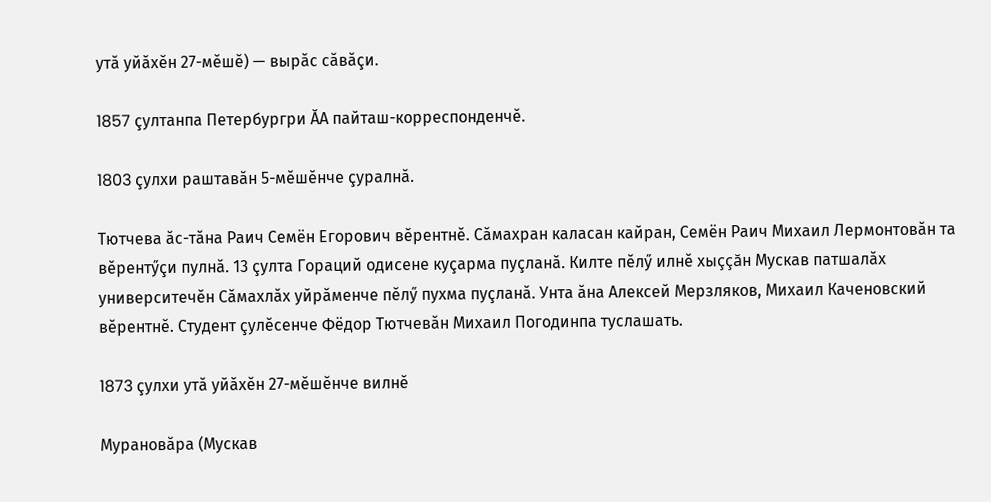утă уйăхĕн 27-мĕшĕ) — вырăс сăвăçи.

1857 çултанпа Петербургри ĂА пайташ-корреспонденчĕ.

1803 çулхи раштавăн 5-мĕшĕнче çуралнă.

Тютчева ăс-тăна Раич Семён Егорович вĕрентнĕ. Сăмахран каласан кайран, Семён Раич Михаил Лермонтовăн та вĕрентӳçи пулнă. 13 çулта Гораций одисене куçарма пуçланă. Килте пĕлӳ илнĕ хыççăн Мускав патшалăх университечĕн Сăмахлăх уйрăменче пĕлӳ пухма пуçланă. Унта ăна Алексей Мерзляков, Михаил Каченовский вĕрентнĕ. Студент çулĕсенче Фёдор Тютчевăн Михаил Погодинпа туслашать.

1873 çулхи утă уйăхĕн 27-мĕшĕнче вилнĕ

Мурановăра (Мускав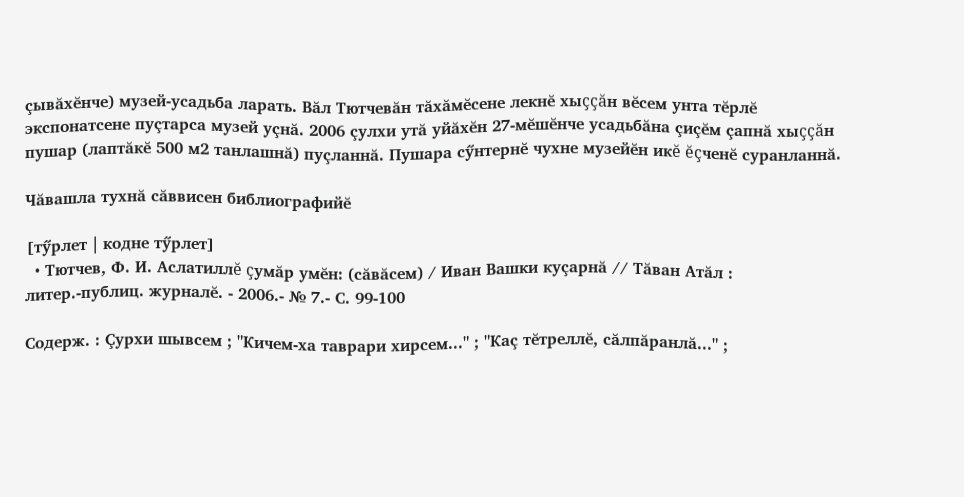çывăхĕнче) музей-усадьба ларать. Вăл Тютчевăн тăхăмĕсене лекнĕ хыççăн вĕсем унта тĕрлĕ экспонатсене пуçтарса музей уçнă. 2006 çулхи утă уйăхĕн 27-мĕшĕнче усадьбăна çиçĕм çапнă хыççăн пушар (лаптăкĕ 500 м2 танлашнă) пуçланнă. Пушара сӳнтернĕ чухне музейĕн икĕ ĕçченĕ суранланнă.

Чăвашла тухнă сăввисен библиографийĕ

[тӳрлет | кодне тӳрлет]
  • Тютчев, Ф. И. Аслатиллĕ çумăр умĕн: (сăвăсем) / Иван Вашки куçарнă // Тăван Атăл : литер.-публиц. журналĕ. - 2006.- № 7.- С. 99-100

Содерж. : Çурхи шывсем ; "Кичем-ха таврари хирсем..." ; "Каç тĕтреллĕ, сăлпăранлă..." ;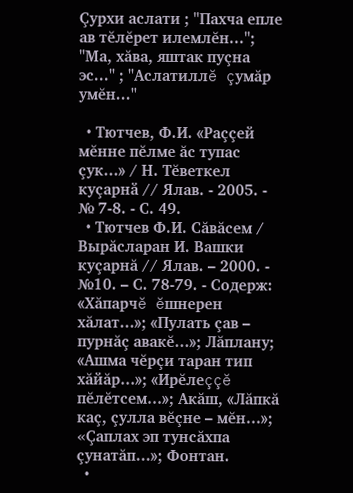Çурхи аслати ; "Пахча епле ав тĕлĕрет илемлĕн..."; "Ма, хăва, яштак пуçна эс..." ; "Аслатиллĕ çумăр умĕн..."

  • Тютчев, Ф.И. «Раççей мĕнне пĕлме ăс тупас çук…» / Н. Тĕветкел куçарнӑ // Ялав. - 2005. - № 7-8. - С. 49.
  • Тютчев Ф.И. Сăвăсем / Вырăсларан И. Вашки куçарнă // Ялав. – 2000. - №10. – С. 78-79. - Содерж: «Хăпарчĕ ĕшнерен хăлат…»; «Пулать çав – пурнăç авакĕ…»; Лăплану; «Ашма чĕрçи таран тип хăйăр…»; «Ирĕлеççĕ пĕлĕтсем…»; Акăш, «Лăпкă каç, çулла вĕçне – мĕн…»; «Çаплах эп тунсăхпа çунатăп…»; Фонтан.
  •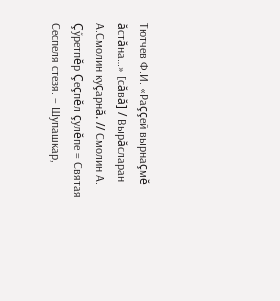Тютчев Ф.И. «Раççей вырнаçмĕ ăстăна…» [сăвă] / Вырăсларан А.Смолин куçарнă. // Смолин А. Çӳретпĕр Çеçпĕл çулĕпе = Святая Сеспеля стезя. – Шупашкар,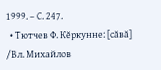1999. – С. 247.
  • Тютчев Ф. Кĕркунне: [сăвă] /Вл. Михайлов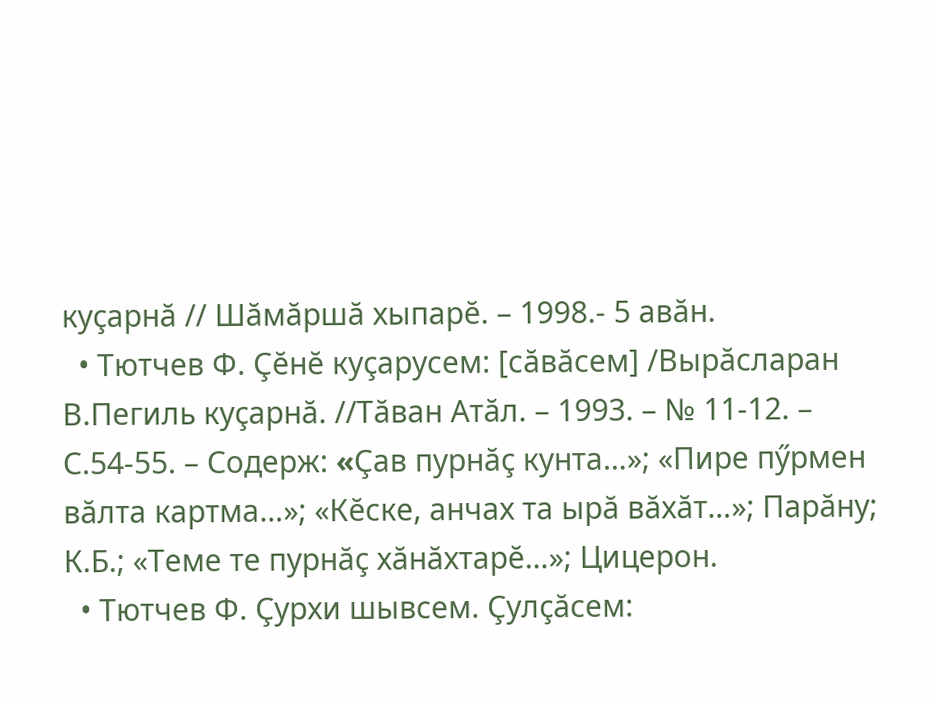куçарнă // Шăмăршă хыпарĕ. – 1998.- 5 авăн.
  • Тютчев Ф. Çĕнĕ куçарусем: [сăвăсем] /Вырăсларан В.Пегиль куçарнă. //Тăван Атăл. – 1993. – № 11-12. – С.54-55. – Содерж: «Çав пурнăç кунта…»; «Пире пӳрмен вăлта картма…»; «Кĕске, анчах та ырă вăхăт…»; Парăну; К.Б.; «Теме те пурнăç хăнăхтарĕ…»; Цицерон.
  • Тютчев Ф. Çурхи шывсем. Çулçăсем: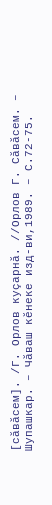[сăвăсем]. /Г. Орлов куçарнă. //Орлов Г. Сăвăсем. – Шупашкар. – Чăваш кĕнеке изд-ви,1989. – С.72-75.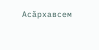Асăрхавсем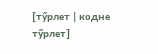[тӳрлет | кодне тӳрлет]